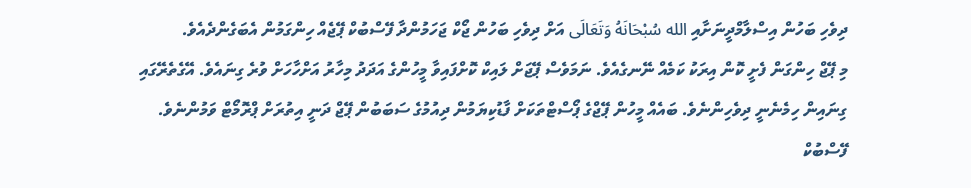ދިވެހި ބަހުން އިސްލާމްދީނަށާއި الله سُبْحَانَهُ وَتَعَالَى އަށް ދިވެހި ބަހުން ޖޯކް ޖަހަމުންދާ ފޭސްބުކް ޕޭޖެއް ހިންގަމުން އެބަގެންދެއެވެ.
މި ޕޭޖް ހިންގަން ފެށީ ކޮން އިރަކު ކަމެއް ނޭނގެއެވެ. ނަމަވެސް ޕޭޖަށް ލައިކް ކޮށްފައިވާ މީހުންގެ އަދަދު މިހާރު އަށްހާހަށް ވުރެ ގިނައެވެ. އޭގެތެރޭގައި ގިނައިން ހިމެނެނީ ދިވެހިންނެވެ. ބައެއް މީހުން ޕޭޖްގެ ޕޯސްޓްތަކަށް ފާޑުކިޔަމުން ދިއުމުގެ ސަބަބުން ޕޭޖް ދަނީ އިތުރަށް ޕްރޮމޯޓް ވަމުންނެވެ.
ފޭސްބުކް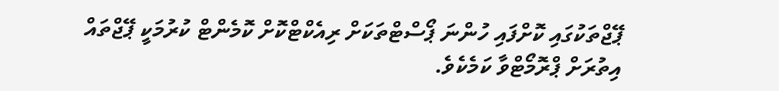ޕޭޖްތަކުގައި ކޮށްފައި ހުންނަ ޕޯސްޓްތަކަށް ރިއެކްޓްކޮށް ކޮމެންޓް ކުރުމަކީ ޕޭޖްތައް އިތުރަށް ޕްރޮމޯޓްވާ ކަމެކެވެ.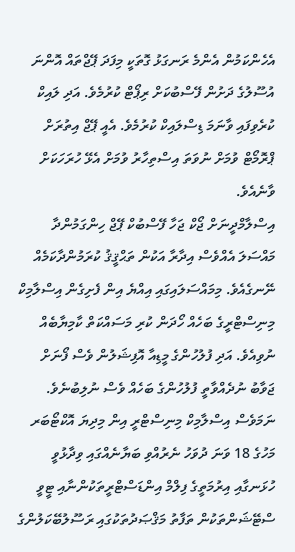އެހެންކަމުން އެންމެ ރަނގަޅު ގޮތަކީ މިފަދަ ޕޭޖްތައް އޮންނަ އުސޫލުގެ ދަށުން ފޭސްބުކަށް ރިޕޯޓް ކުރުމެވެ. އަދި ލައިކް ކުރެވިފައި ވާނަމަ ޑިސްލައިކް ކުރުމެވެ. އެއީ ޕޭޖް އިތުރަށް ޕްރޮމޯޓް ވުމަށް ނުވަތަ އިސްތިހާރު ވުމަށް އެޅޭ ހުރަހަކަށް ވާނެއެވެ.
އިސްލާމްދީނަށް ޖޯކް ޖަހާ ފޭސްބުކް ޕޭޖް ހިންގަމުންދާ މައްސަލަ އެއްވެސް އިދާރާ އަކުން ތަޙްޤީޤު ކުރަމުންދާކަމެއް ނޭނގެއެވެ. މިމައްސަލައިގައި އިއްޔެ އިން ފެށިގެން އިސްލާމިކް މިނިސްޓްރީގެ ބަހެއް ހޯދަން ކުރި މަސައްކަތް ކާމިޔާބެއް ނުވިއެވެ. އަދި ފުލުހުންގެ މީޑިއާ އޮފިޝަލުން ވެސް ފޯނަށް ޖަވާބު ނުދެއްވާތީ ފުލުހުންގެ ބަހެއް ވެސް ނުލިބުނެވެ.
ނަމަވެސް އިސްލާމިކް މިނިސްޓްރީ އިން މިދިޔަ އޮކްޓޯބަރ މަހުގެ 18 ވަނަ ދުވަހު ނެރުއްވި ބަޔާނެއްގައި ވިދާޅުވީ ހުޅަނގާއި އިރުމަތީގެ ފިލްމް އިންޑަސްޓްރީތަކުންނާއި ޓީވީ ސްޓޭޝަންތަކުން ތަފާތު މަޤްޞަދުތަކުގައި ރަސޫލުބޭކަލުންގެ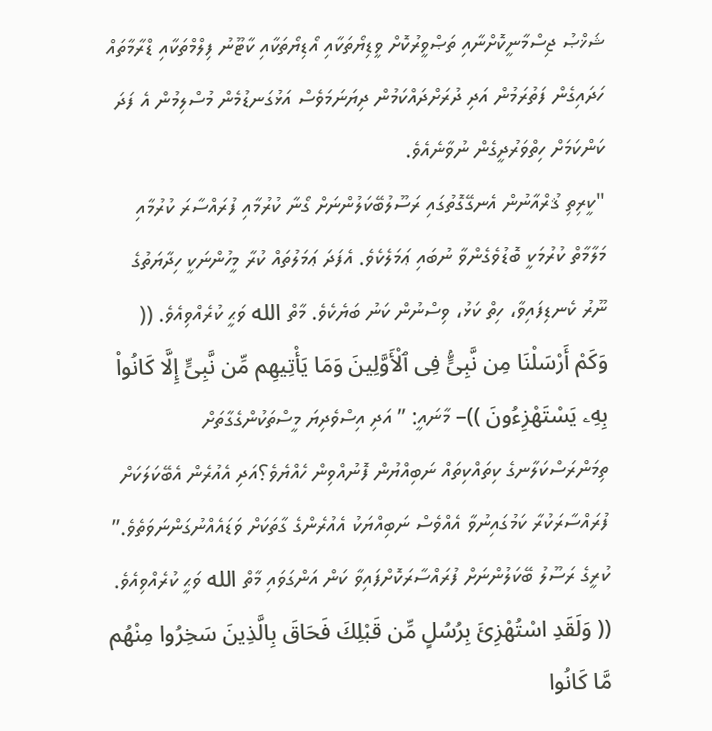ޝަޚްޞު ޖިސްމާނީކޮށްނާއި ތަޞްވީރުކޮށް ވީޑިޔޯތަކާއި އޯޑިޔޯތަކާއި ކާޓޫނު ފިލްމްތަކާއި ޑްރާމާތައް ހަދައިގެން ފަތުރަމުން އަދި ދުރަށްދައްކަމުން ދިޔަނަމަވެސް އަޅުގަނޑުމެން މުސްލިމުން އެ ފަދަ ކަންކަމަށް ހިތްވަރުދީގެން ނުވާނެއެވެ.
"ކީރިތި ޤުރްއާނުން އެނގޭގޮތުގައި ރަސޫލުބޭކަލުންނަށް ގޯނާ ކުރުމާއި ފުރައްސާރަ ކުރުމާއި މަލާމާތް ކުރުމަކީ ބޮޑުވެގެންވާ ނުބައި ޢަމަލެކެވެ. އެފަދަ ޢަމަލުތައް ކުރާ މީހުންނަކީ ހިދާޔަތުގެ ނޫރު ކެނޑިފައިވާ، ހިތް ކަޅު، ވިސްނުން ކަނު ބަޔެކެވެ. މާތް الله ވަޙީ ކުރެއްވިއެވެ. (( وَكَمْ أَرْسَلْنَا مِن نَّبِىٍّۢ فِى ٱلْأَوَّلِينَ وَمَا يَأْتِيهِم مِّن نَّبِىٍّ إِلَّا كَانُوا۟ بِهِۦ يَسْتَهْزِءُونَ ))– މާނައީ: ” އަދި އިސްވެދިޔަ މީސްތަކުންގެގާތަށް ތިމަންރަސްކަލާނގެ ކިތައްކިތައް ނަބިއްޔުން ފޮނުއްވިން ހެއްޔެވެ؟އަދި އެއުރެން އެބޭކަލަކަށް ފުރައްސާރަކުރާ ކަމުގައިނުވާ އެއްވެސް ނަބިއްޔަކު އެއުރެންގެ ގާތަކަށް ވަޑައެއްނުގަންނަވަތެވެ.” ކުރީގެ ރަސޫލު ބޭކަލުންނަށް ފުރައްސާރަކޮށްފައިވާ ކަން އަންގަވައި މާތް الله ވަޙީ ކުރެއްވިއެވެ. (( وَلَقَدِ اسْتُهْزِئَ بِرُسُلٍ مِّن قَبْلِكَ فَحَاقَ بِالَّذِينَ سَخِرُوا مِنْهُم مَّا كَانُوا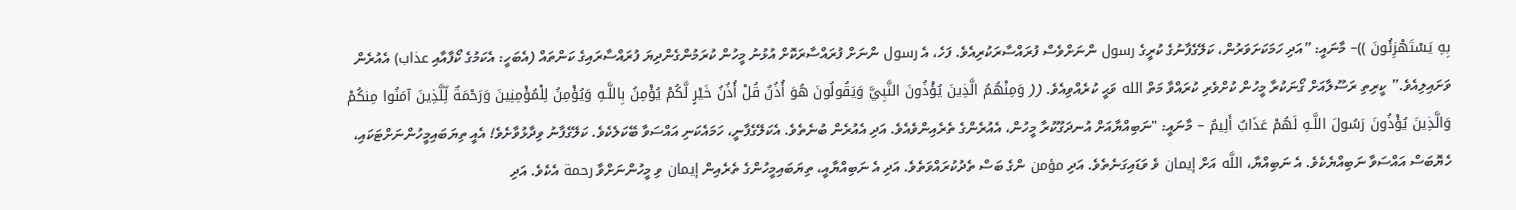بِهِ يَسْتَهْزِئُونَ ))– މާނައީ: ”އަދި ހަމަކަށަވަރުން، ކަލޭގެފާނުގެ ކުރީގެ رسول ންނަށްވެސް ފުރައްސާރަކުރިއެވެ. ފަހެ، އެ رسول ންނަށް ފުރައްސާރަކޮށް އުޅުނު މީހުން ކުރަމުންގެންދިޔަ ފުރައްސާރައިގެ ކަންތައް (އެބަހީ: އެކަމުގެ ކޯފާއާއި عذاب) އެއުރެން ވަށައިލިއެވެ.” ކީރިތި ރަސޫލާއަށް ގޯނަކުރާ މީހުން ކުށްވެރި ކުރައްވާ މަތް الله ވަޙީ ކުރެއްވިއެވެ. (( وَمِنْهُمُ الَّذِينَ يُؤْذُونَ النَّبِيَّ وَيَقُولُونَ هُوَ أُذُنٌ قُلْ أُذُنُ خَيْرٍ لَّكُمْ يُؤْمِنُ بِاللَّـهِ وَيُؤْمِنُ لِلْمُؤْمِنِينَ وَرَحْمَةٌ لِّلَّذِينَ آمَنُوا مِنكُمْ وَالَّذِينَ يُؤْذُونَ رَسُولَ اللَّـهِ لَهُمْ عَذَابٌ أَلِيمٌ – މާނައީ: "ނަބިއްޔާއަށް އުނދަގޫކުރާ މީހުން، އެއުރެންގެ ތެރެއިންވެއެވެ. އަދި އެއުރެން ބުނެތެވެ. އެކަލޭގެފާނީ، ހަމައެކަނި އައްސަވާ ބޭކަލެކެވެ. ކަލޭގެފާނު ވިދާޅުވާށެވެ! އެއީ ތިޔަބައިމީހުންނަށްޓަކައި، ހެޔޮބަސް އައްސަވާ ނަބިއްޔެކެވެ. އެ ނަބިއްޔާ، اللَّه އަށް إيمان ވެ ވަޑައިގަނެތެވެ. އަދި مؤمن ންގެ ބަސް ތެދުކުރައްވަތެވެ. އަދި އެ ނަބިއްޔާއީ، ތިޔަބައިމީހުންގެ ތެރެއިން إيمان ވި މީހުންނަށްވާ رحمة އެކެވެ. އަދި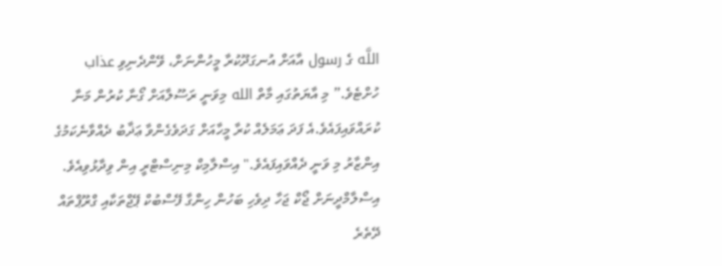اللَّه ގެ رسول އާއަށް އުނގަދޫކުރާ މީހުންނަށް، ވޭންދެނިވި عذاب ހުށްޓެވެ.” މި އާޔަތުގައި މާތް الله މިވަނީ ރަސޫލާއަށް ގޯނާ ކުރުން މަނާ ކުރައްވައިފައެވެ.އެ ފަދަ ޢަމަލެއް ކުރާ މީހާއަށް ގަދަވެގެންވާ ޢަޛާބު ދެއްވާނެކަމުގެ އިންޒާރު މި ވަނީ ދެއްވައިފައެވެ." އިސްލާމިކް މިނިސްޓްރީ އިން ވިދާޅުވިއެވެ.
އިސްލާމްދީނަށް ޖޯކް ޖަހާ ދިވެހި ބަހުން ހިންގާ ފޭސްބުކް ޕޭޖްތަކާއި ގްރޫޕްތައް ދޭތެރެ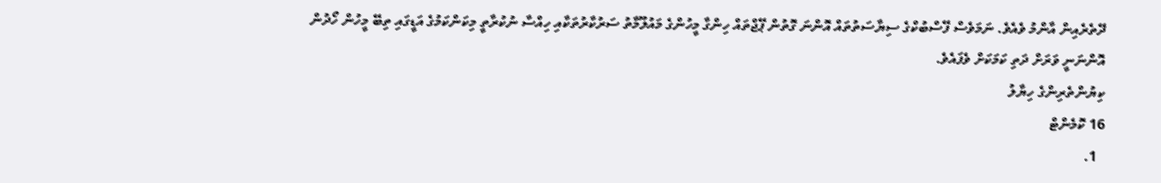ދޭތެރެއިން އާންމު ވެއެވެ. ނަމަވެސް ފޭސްބުކްގެ ސިޔާސަތުތައް އޮންނަ ގޮތުން ޕޭޖްތައް ހިންގާ މީހުންގެ މައުލޫމާތު ސަރުކާރުތަކާއި ހިއްސާ ނުކުރާތީ މިކަންކަމުގެ އަޑީގައި ތިބޭ މީހުން ހޯދުން އޮންނަނީ ވަރަށް ދަތި ކަމަކަށް ވެފައެވެ.
ކިޔުންތެރިންގެ ހިޔާލު
16 ކޮމެންޓް
  1.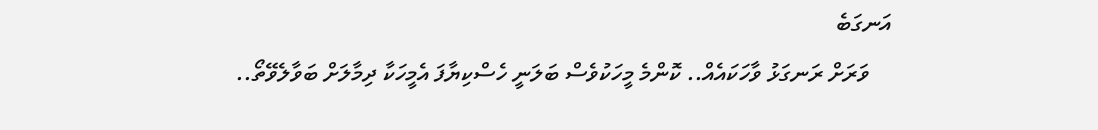އަނގަބެ
    ވަރަށް ރަނގަޅު ވާހަކައެއް.. ކޮންމެ މީހަކުވެސް ބަލަނީ ހެސްކިޔާފަ އެމީހަކާ ދިމާލަށް ބަވާލެވޭތޯ..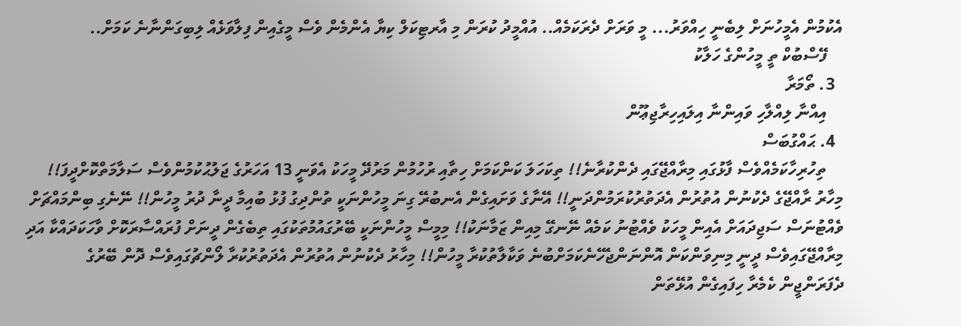އެކުމުން އެމީހުނަށް ލިބެނީ ހިއްވަރު... މީ ވަރަށް ދެރަކަމެއް.. އުއްމީދު ކުރަން މި އާރޓިކަލް ކިޔާ އެންމެން ވެސް މީގެއިން ފިލާވަޅެއް ލިބިގަންނާނެ ކަމަށް..
    ފޭސްބުކް ތީ މީހުންގެ ހަލާކު
  3. ތޯމަރާ
    އިއްނާ ލިއްލާހި ވައިންނާ އިލައިހިރާޖިޢޫން
  4. ޙައްގުބަސް
    ތިހުރިހާކަމެއްވެސް ފާޅުގައި މިރާއްޖޭގައި ދެންކުރާނެ!! ތިކަހަލަ ކަންކަމަށް ހިތާއި ރުހުމުން މަރުދޭ މީހަކު އެވަނީ 13 އަހަރުގެ ޖަލުޙުކުމުންވެސް ސަލާމަތްކޮށްދީފަ!! މިހާރު ރާއްޖޭގެ ދެކުނުން އުތުރުން އެދަތުރުކުރަމުންދަނީ!! އޭނާގެ ވަށައިގެން އެނބުރޭ ގިނަ މީހުންނަކީ ތުންދިގު ފުޅު ބުއިމާ ދީނާ ދުރު މީހުން!! ނޭނެގި ބިންމައްޗަށް ވެއްޓުނަސް ސަޖިދައަށް އެއިން މީހަކު ވެއްޓުނު ކަމެއް ނޭނގޭ މިއިން ޒަމާނަކު!! މިމީސް މީހުންނަކީ ބޭރުގައުމުތަކުގައި ތިބެގެން ދީނަށް ފުރައްސާރަކޮށް ވާހަކަދައްކާ އަދި މިރާއްޖޭގައިވެސް ދީނީ މިނިވަންކަން އޮންނަންޖެހޭނެކަމަށްބުނެ ވަކާލާތުކުރާ މީހުން!! މިހާރު ދެކުނުން އުތުރުން އެދަތުރުކުރާ ލޯންޗުގައިވެސް ދޮން ބޭރުގެ ދެފަރަންޖީން ކެމެރާ ހިފައިގެން އުޅޭތަން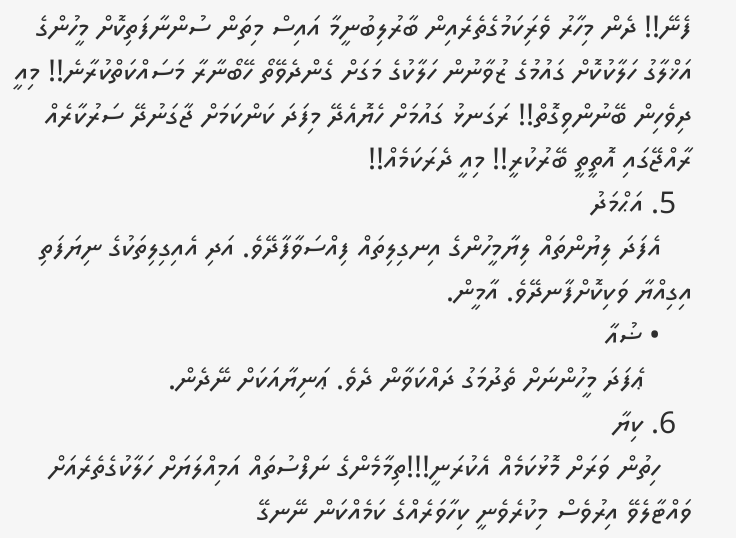ފެނޭ!! ދެން މިހާރު ވެރިަކަމުގެތެރެއިން ބާރުލިބުނީމާ އައިސް މިތަން ސުންނާފަތިކޮށް މީހުންގެ އަޚްލާގު ހަލާކުކޮށް ގައުމުގެ ޒުވާނުން ހަލާކުގެ މަގަށް ގެންދެވޭތޯ ހޭބޯނާރާ މަސައްކަތްކުރާނެ!! މިއީ ދިވެހިން ބޭނުންވިގޮތް!! ރަގަނޅު ގައުމަށް ހެޔޮއެދޭ މިފަދަ ކަންކަމަށް ޖާގަނުދޭ ސަރުކާރެއް ރާއްޖޭގައި އޮތީތީ ބޭރުކުރީ!! މިއީ ދެރަކަމެއް!!
  5. އަޙްމަދު
    އެފަދަ ލިޔުންތައް ލިޔާމީހުންގެ އިނގިލިތައް ފިއްސަވާފާދޭވެ. އަދި އެއިގިލިތަކުގެ ނިޔަފަތި އިގިއްޔާ ވަކިކޮށްފާނދޭވެ. އާމީން.
    • ޟުއާ
      ޢެފަދަ މީހުންނަށް ތެދުމަގު ދައްކަވާން ދެވެ. ޢަނިޔާއަކަށް ނޭދެން.
  6. ކިޔާ
    ހިތުން ވަރަށް މޮޅުކަމެއް އެކުރަނީ!!!ތިމާމެންގެ ނަފްސުތައް އަމިއްލަޔަށް ހަލާކުގެތެރެއަށް ވައްޓާލެވޭ އިރުވެސް މިކުރެވެނީ ކިހާވަރެއްގެ ކަމެއްކަން ނޭނގޭ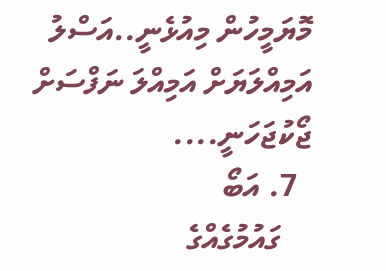މޮޔަމީހުން މިއުޅެނީ..އަސްލު އަމިއްލަޔަށް އަމިއްލަ ނަފްސަށް ޖޯކުޖަހަނީ....
  7. އަބޯ
    ގައުމުގެއްގެ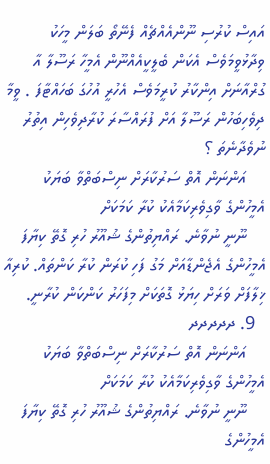އައިސް ކުރުސި ނޫންއެއްޗެއް ފެނޭތޯ ބަލަން މީހަކު ވިދާޅުވީމަވެސް އެކަން ބެލީކީއެއްނޫން އެމީހާ ރަސޫލާ އާ ގުރްއާނަށް އިންކާރު ކުރީމަވެސް އެހުރީ އުހުގަ ބަހައްޓާފަ . ވީމާ ދިވެހިބަހުން ރަސޫލާ އަށް ފުރައްސާރަ ކުރާދިވެހިން އިތުރު ނުވެދާނެތަ ؟
    އަންނަން އޮތް ސަރުކާރަށް ނިސްބަތްވާ ބަޔަކު އެމީހުންގެ ވާގިވެރިކަމާއެކު ކުރާ ކަމަކަށް
    ނޫނީ ނުވާނެ. ރައްޔިތުންގެ ޝުއޫރު ހުރި ގޮތޭ ކިޔާފަ އެމީހުންގެ އެޖެންޑާއަށް މަގު ފަހި ކުރަން ކުރާ ކަންތައް. ކުރިއާ ޚިލާފަށް ވަރަށް ހިޔަޅު ގޮތަކަށް މިފަހަރު ކަންކަން ކުރާނީ.
  9. ދދދދދ
    އަންނަން އޮތް ސަރުކާރަށް ނިސްބަތްވާ ބަޔަކު އެމީހުންގެ ވާގިވެރިކަމާއެކު ކުރާ ކަމަކަށް
    ނޫނީ ނުވާނެ. ރައްޔިތުންގެ ޝުއޫރު ހުރި ގޮތޭ ކިޔާފަ އެމީހުންގެ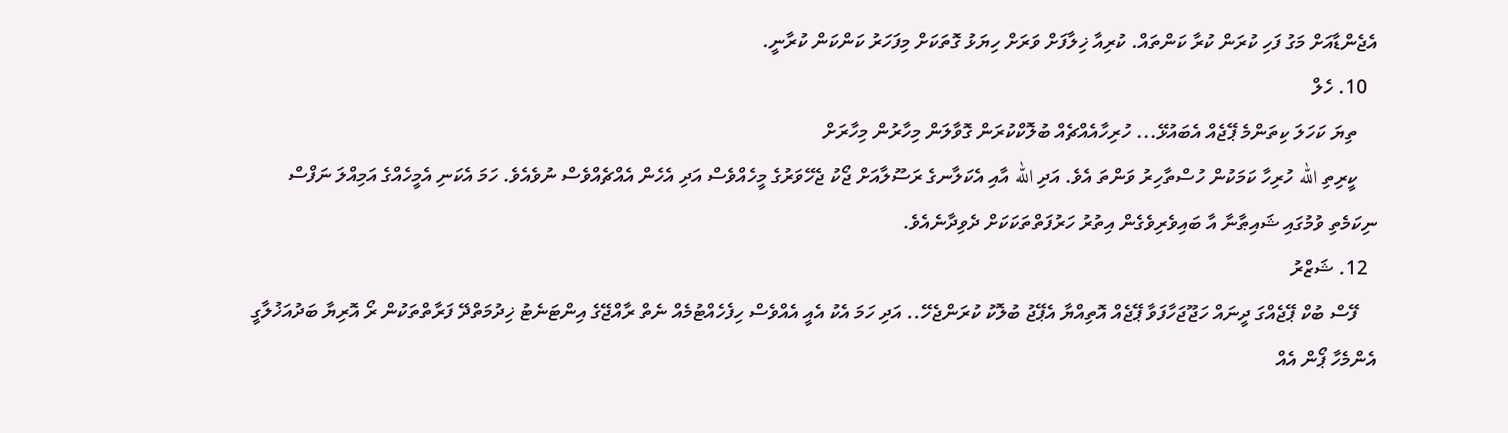އެޖެންޑާއަށް މަގު ފަހި ކުރަން ކުރާ ކަންތައް. ކުރިއާ ޚިލާފަށް ވަރަށް ހިޔަޅު ގޮތަކަށް މިފަހަރު ކަންކަން ކުރާނީ.
  10. ހެލް
    ތިޔަ ކަހަލަ ކިތަންމެ ޕޭޖެއް އެބައުޅޭ... ހުރިހާއެއްޗެއް ބުލޮކްކުރަން ގޮވާލަން މިހާރުން މިހާރަށް
    ކީރިތި الله ހުރިހާ ކަމަކުން ހުސްތާހިރު ވަންތަ އެވެ. އަދި الله އާއި އެކަލާނގެ ރަސޫލާއަށް ޖޯކު ޖެހޭވަރުގެ މީހެއްވެސް އަދި އެހެން އެއްޗެއްވެސް ނުވެއެވެ. ހަމަ އެކަނި އެމީހެއްގެ އަމިއްލަ ނަފްސް ނިކަމެތި ވުމުގައި ޝައިޠާނާ އާ ބައިވެރިވެގެން އިތުރު ހަރުފަތްތަކަކަށް ދެވިދާނެއެވެ.
  12. ޝަޒްރު
    ފޭސް ބުކް ޕޭޖެއްގަ ދީނައް ހަޖޫޖަހާފަވާ ޕޭޖެއް އޮތިއްޔާ އެޕޭޖު ބުލޮކު ކުރަންޖެހޭ.. އަދި ހަމަ އެކު އެއީ އެއްވެސް ހިފެހެއްޓުމެއް ނެތް ރާއްޖޭގެ އިންޓަނެޓު ޚިދުމަތްދޭ ފަރާތްތަކުން ރޯ އޮރިޔާ ބަދުއަޚުލާގީ އެންމެހާ ޕޯން އެއް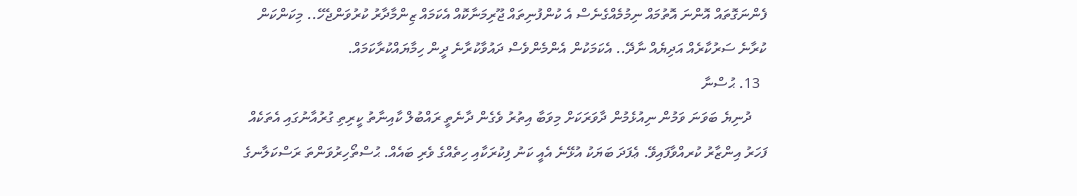ފެންނަގޮތައް އޮންނަ އޮތުމައް ނިމުމެއްގެނެސް އެ ކުންފުނިތައް ޖޫރިމަނާކޮއް އެކަމައް ޒިންމާދާރު ކުރުވަންޖެހޭ.. މިކަންކަން ކުރާނެ ސަރުކާރެއް އަދިޔެއް ނާދޭ.. އެކަމަކުން އެންމެންވެސް ދައުވާކުރާނެ ދީން ހިމާޔައްކުރާކަމައް.
  13. ޙުސްނާ
    ދުނިޔެ ބަވަނަ ވަމުން ނިއުޅެމުން ދާވަރަކަށް މިވަބާ އިތުރު ވެގެން ދާނެތީ ރައްބުލް ކާއިނާތު ކީރިތި ގުރުއާނުގައި އެތަކެއް ފަހަރު އިންޒާރު ކުރއްވާފައިވޭ. ޢެފަދަ ބަޔަކު އުޅޭނެ އެއީ ކަނު ފިކުރަކާއި ހިތެއްގެ ވެރި ބައެއް. ޙުސްތޯހިރުވަންތަ ރަސްކަލާނގެ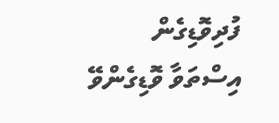ފުދިވޮޑިގެން އިސްތަވާ ވޮޑިގެންވޭ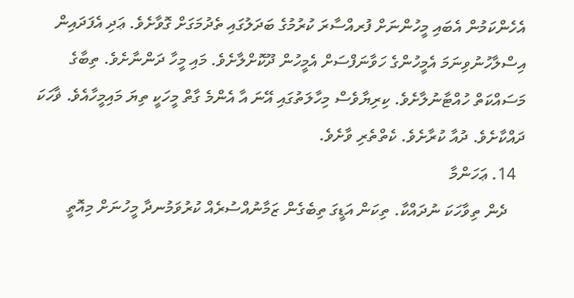އެހެންކަމުން އެބައި މީހުންނަށް ފުރއްސާރަ ކުރުމުގެ ބަދަލުގައި ތެދުމަގަށް ގޮވާށެވެ. ޢަދި އެފަދައިން އިސްލާހުނުވިނަމަ އެމީހުންގެ ހަވާނަފްސަށް އެމީހުން ދޫކޮށްލާށެވެ. މައި މީހާ ދަންނާށެވެ. ތިބާގެ މަސައްކަތް ހުއްޓާނުލާށެވެ. ކިރިޔާވެސް މިހާލަތުގައި އޭނަ އާ އެންމެ ގާތް މީހަކީ ތިޔަ މައިމީހާއެވެ. ޥާހަކަ ދައްކާށެވެ. ދުއާ ކުރާށެވެ. ކެތްތެރި ވާށެވެ.
  14. ޢަހަންމާ
    ދެން ތިވާހަކަ ނުދައްކާ. ތިކަން އަޑީގަ ތިބެގެން ޒަމާނުއްސުރެއް ކުރުވަމުނދާ މީހުނަށް މިއޮތީ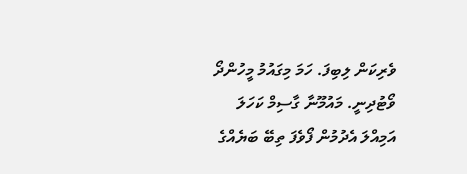ވެރިކަން ލިބިފަ. ހަމަ މިގައުމު މީހުންދޯ ވޯޓުދިނީ. މައުމޫނާ ގާސިމް ކަހަލަ އަމިއްލަ އެދުމުން ފޯވެފަ ތިބޭ ބަޔެއްގެ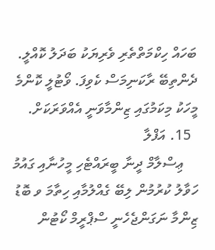ބަހައް ހިކްމަތްތެރި ވެރިޔަކު ބަދަލު ކޮއްލީ. ދެންތިބޭ ރާކަނިމަސް ކެވިފަ. ވޯޓުލީ ކޮންމެ މީހަކު މިކަމުގައި ޒިންމާވަނީ އެއްވަރަކަށް.
  15. އަފްލާ
    ޢިސްލާމް ދީނާ ބީރައްޓެހި މީހުނާއި ގައުމު ހަވާލު ކުރުމުން ލިބޭ ގެއްލުމާއި ހިތާމަ ވ ބޮޑު ޒިންމާ ނަގަންޖެހެނީ ސްޕްރީމް ކޯޓުން